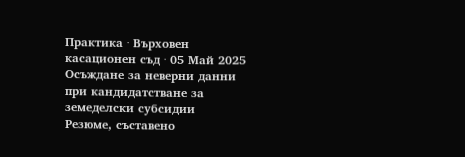Практика · Върховен касационен съд · 05 Май 2025
Осъждане за неверни данни при кандидатстване за земеделски субсидии
Резюме, съставено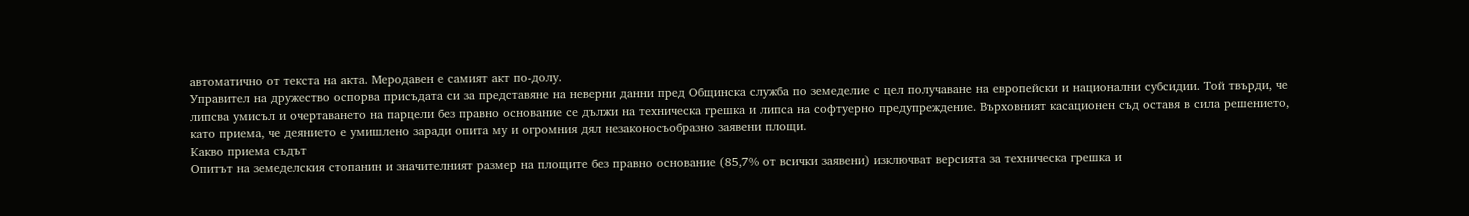автоматично от текста на акта. Меродавен е самият акт по-долу.
Управител на дружество оспорва присъдата си за представяне на неверни данни пред Общинска служба по земеделие с цел получаване на европейски и национални субсидии. Той твърди, че липсва умисъл и очертаването на парцели без правно основание се дължи на техническа грешка и липса на софтуерно предупреждение. Върховният касационен съд оставя в сила решението, като приема, че деянието е умишлено заради опита му и огромния дял незаконосъобразно заявени площи.
Какво приема съдът
Опитът на земеделския стопанин и значителният размер на площите без правно основание (85,7% от всички заявени) изключват версията за техническа грешка и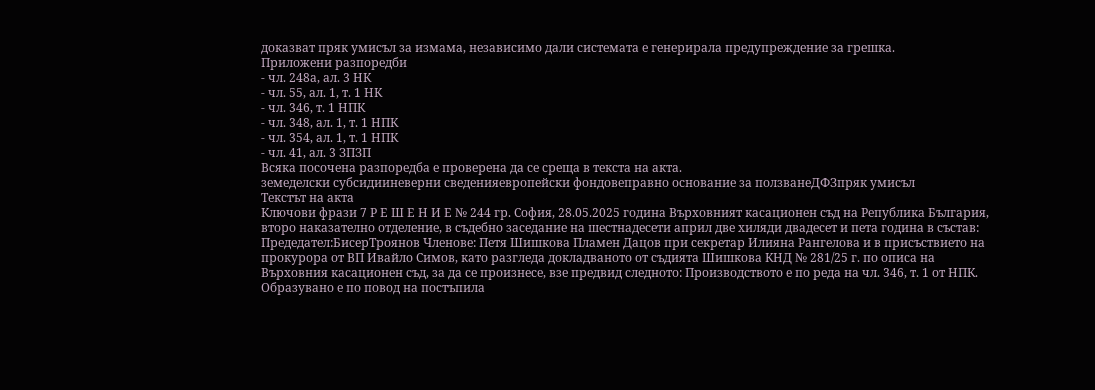доказват пряк умисъл за измама, независимо дали системата е генерирала предупреждение за грешка.
Приложени разпоредби
- чл. 248а, ал. 3 НК
- чл. 55, ал. 1, т. 1 НК
- чл. 346, т. 1 НПК
- чл. 348, ал. 1, т. 1 НПК
- чл. 354, ал. 1, т. 1 НПК
- чл. 41, ал. 3 ЗПЗП
Всяка посочена разпоредба е проверена да се среща в текста на акта.
земеделски субсидииневерни сведенияевропейски фондовеправно основание за ползванеДФЗпряк умисъл
Текстът на акта
Ключови фрази 7 Р Е Ш Е Н И Е № 244 гр. София, 28.05.2025 година Върховният касационен съд на Република България, второ наказателно отделение, в съдебно заседание на шестнадесети април две хиляди двадесет и пета година в състав: Предедател:БисерТроянов Членове: Петя Шишкова Пламен Дацов при секретар Илияна Рангелова и в присъствието на прокурора от ВП Ивайло Симов, като разгледа докладваното от съдията Шишкова КНД № 281/25 г. по описа на Върховния касационен съд, за да се произнесе, взе предвид следното: Производството е по реда на чл. 346, т. 1 от НПК. Образувано е по повод на постъпила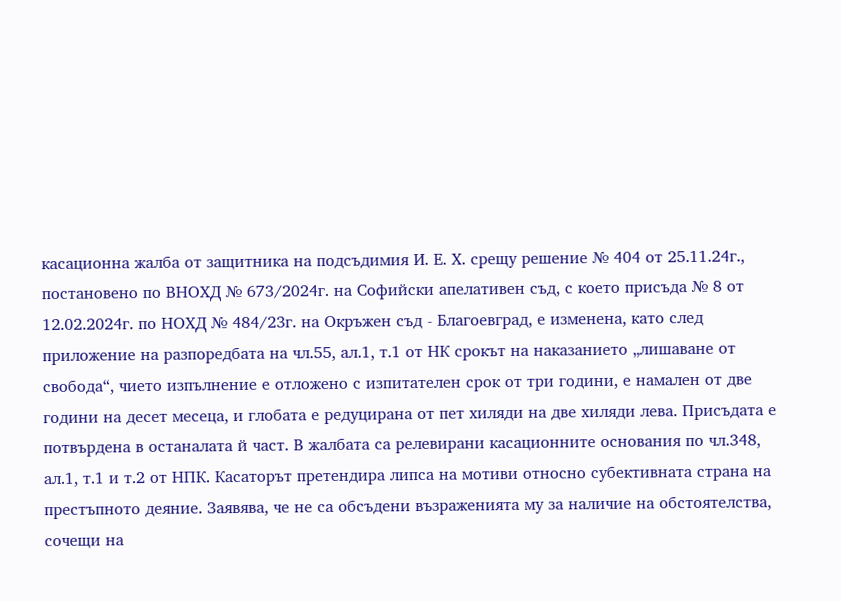касационна жалба от защитника на подсъдимия И. Е. Х. срещу решение № 404 от 25.11.24г., постановено по ВНОХД № 673/2024г. на Софийски апелативен съд, с което присъда № 8 от 12.02.2024г. по НОХД № 484/23г. на Окръжен съд - Благоевград, е изменена, като след приложение на разпоредбата на чл.55, ал.1, т.1 от НК срокът на наказанието „лишаване от свобода“, чието изпълнение е отложено с изпитателен срок от три години, е намален от две години на десет месеца, и глобата е редуцирана от пет хиляди на две хиляди лева. Присъдата е потвърдена в останалата й част. В жалбата са релевирани касационните основания по чл.348, ал.1, т.1 и т.2 от НПК. Касаторът претендира липса на мотиви относно субективната страна на престъпното деяние. Заявява, че не са обсъдени възраженията му за наличие на обстоятелства, сочещи на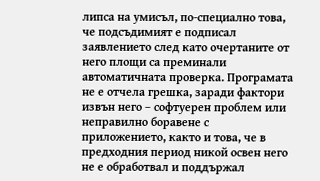липса на умисъл, по-специално това, че подсъдимият е подписал заявлението след като очертаните от него площи са преминали автоматичната проверка. Програмата не е отчела грешка, заради фактори извън него – софтуерен проблем или неправилно боравене с приложението, както и това, че в предходния период никой освен него не е обработвал и поддържал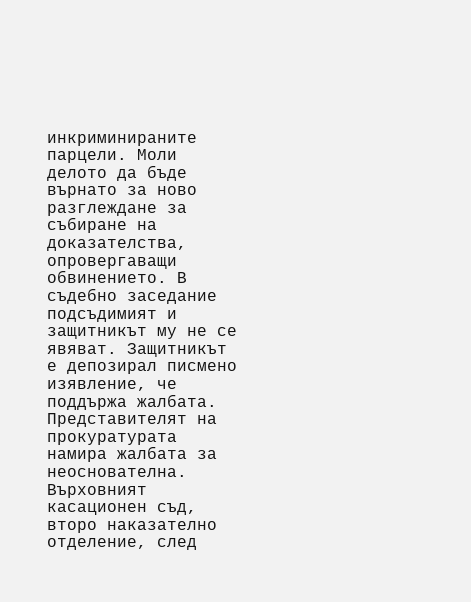инкриминираните парцели. Моли делото да бъде върнато за ново разглеждане за събиране на доказателства, опровергаващи обвинението. В съдебно заседание подсъдимият и защитникът му не се явяват. Защитникът е депозирал писмено изявление, че поддържа жалбата. Представителят на прокуратурата намира жалбата за неоснователна. Върховният касационен съд, второ наказателно отделение, след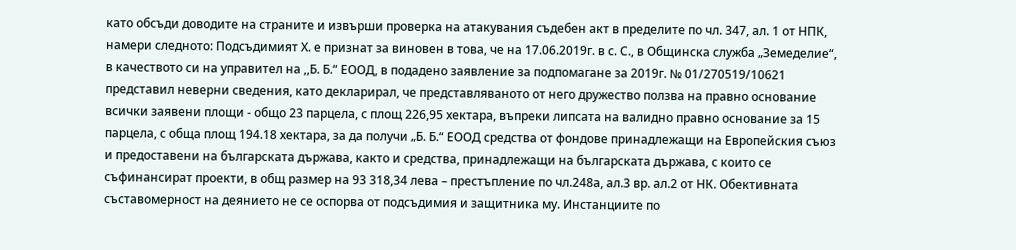като обсъди доводите на страните и извърши проверка на атакувания съдебен акт в пределите по чл. 347, ал. 1 от НПК, намери следното: Подсъдимият Х. е признат за виновен в това, че на 17.06.2019г. в с. С., в Общинска служба „Земеделие“, в качеството си на управител на ,,Б. Б.“ ЕООД, в подадено заявление за подпомагане за 2019г. № 01/270519/10621 представил неверни сведения, като декларирал, че представляваното от него дружество ползва на правно основание всички заявени площи - общо 23 парцела, с площ 226,95 хектара, въпреки липсата на валидно правно основание за 15 парцела, с обща площ 194.18 хектара, за да получи „Б. Б.“ ЕООД средства от фондове принадлежащи на Европейския съюз и предоставени на българската държава, както и средства, принадлежащи на българската държава, с които се съфинансират проекти, в общ размер на 93 318,34 лева – престъпление по чл.248а, ал.3 вр. ал.2 от НК. Обективната съставомерност на деянието не се оспорва от подсъдимия и защитника му. Инстанциите по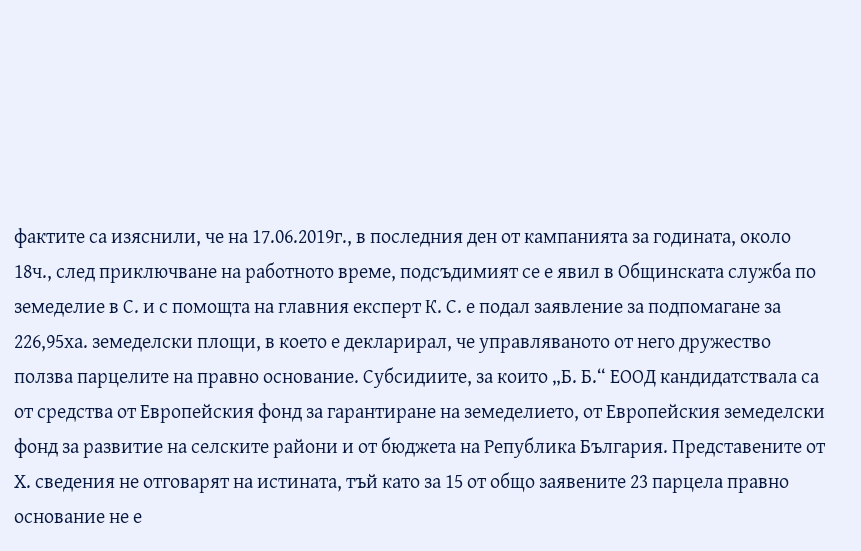фактите са изяснили, че на 17.06.2019г., в последния ден от кампанията за годината, около 18ч., след приключване на работното време, подсъдимият се е явил в Общинската служба по земеделие в С. и с помощта на главния експерт К. С. е подал заявление за подпомагане за 226,95ха. земеделски площи, в което е декларирал, че управляваното от него дружество ползва парцелите на правно основание. Субсидиите, за които „Б. Б.“ ЕООД кандидатствала са от средства от Европейския фонд за гарантиране на земеделието, от Европейския земеделски фонд за развитие на селските райони и от бюджета на Република България. Представените от Х. сведения не отговарят на истината, тъй като за 15 от общо заявените 23 парцела правно основание не е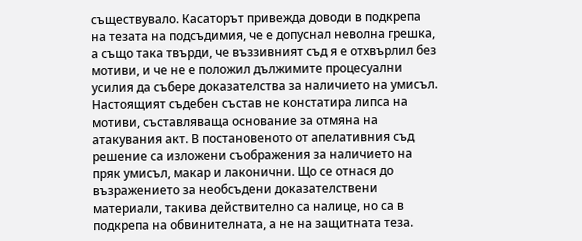съществувало. Касаторът привежда доводи в подкрепа на тезата на подсъдимия, че е допуснал неволна грешка, а също така твърди, че въззивният съд я е отхвърлил без мотиви, и че не е положил дължимите процесуални усилия да събере доказателства за наличието на умисъл. Настоящият съдебен състав не констатира липса на мотиви, съставляваща основание за отмяна на атакувания акт. В постановеното от апелативния съд решение са изложени съображения за наличието на пряк умисъл, макар и лаконични. Що се отнася до възражението за необсъдени доказателствени материали, такива действително са налице, но са в подкрепа на обвинителната, а не на защитната теза.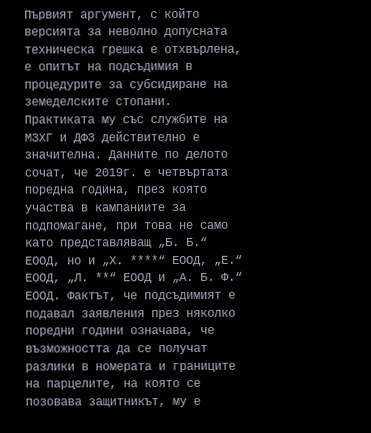Първият аргумент, с който версията за неволно допусната техническа грешка е отхвърлена, е опитът на подсъдимия в процедурите за субсидиране на земеделските стопани. Практиката му със службите на МЗХГ и ДФЗ действително е значителна. Данните по делото сочат, че 2019г. е четвъртата поредна година, през която участва в кампаниите за подпомагане, при това не само като представляващ „Б. Б.“ ЕООД, но и „Х. ****“ ЕООД, „Е.“ ЕООД, „Л. **“ ЕООД и „А. Б. Ф.“ ЕООД. Фактът, че подсъдимият е подавал заявления през няколко поредни години означава, че възможността да се получат разлики в номерата и границите на парцелите, на която се позовава защитникът, му е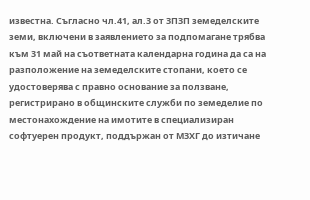известна. Съгласно чл.41, ал.3 от ЗПЗП земеделските земи, включени в заявлението за подпомагане трябва към 31 май на съответната календарна година да са на разположение на земеделските стопани, което се удостоверява с правно основание за ползване, регистрирано в общинските служби по земеделие по местонахождение на имотите в специализиран софтуерен продукт, поддържан от МЗХГ до изтичане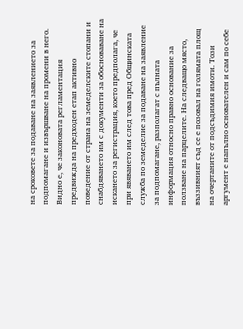на сроковете за подаване на заявлението за подпомагане и извършване на промени в него. Видно е, че законовата регламентация предвижда на предходен етап активно поведение от страна на земеделските стопани и снабдяването им с документи за обосноваване на искането за регистрация, което предполага, че при явяването им след това пред Общинската служба по земеделие за подаване на заявление за подпомагане, разполагат с пълната информация относно правно основание за ползване на парцелите. На следващо място, въззивният съд се е позовал на голямата площ на очертаните от подсъдимия имоти. Този аргумент е напълно основателен и сам по себе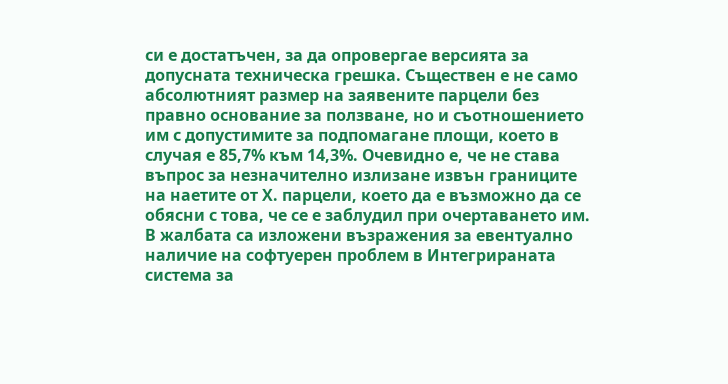си е достатъчен, за да опровергае версията за допусната техническа грешка. Съществен е не само абсолютният размер на заявените парцели без правно основание за ползване, но и съотношението им с допустимите за подпомагане площи, което в случая е 85,7% към 14,3%. Очевидно е, че не става въпрос за незначително излизане извън границите на наетите от Х. парцели, което да е възможно да се обясни с това, че се е заблудил при очертаването им. В жалбата са изложени възражения за евентуално наличие на софтуерен проблем в Интегрираната система за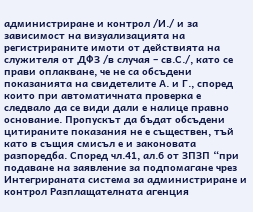администриране и контрол /И./ и за зависимост на визуализацията на регистрираните имоти от действията на служителя от ДФЗ /в случая – св.С./, като се прави оплакване, че не са обсъдени показанията на свидетелите А. и Г., според които при автоматичната проверка е следвало да се види дали е налице правно основание. Пропускът да бъдат обсъдени цитираните показания не е съществен, тъй като в същия смисъл е и законовата разпоредба. Според чл.41, ал.6 от ЗПЗП “при подаване на заявление за подпомагане чрез Интегрираната система за администриране и контрол Разплащателната агенция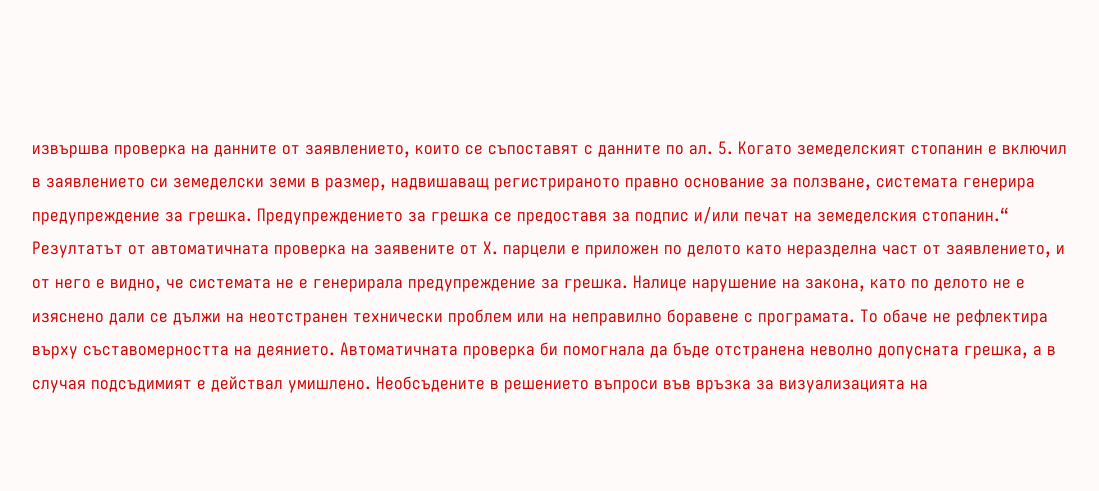извършва проверка на данните от заявлението, които се съпоставят с данните по ал. 5. Когато земеделският стопанин е включил в заявлението си земеделски земи в размер, надвишаващ регистрираното правно основание за ползване, системата генерира предупреждение за грешка. Предупреждението за грешка се предоставя за подпис и/или печат на земеделския стопанин.“ Резултатът от автоматичната проверка на заявените от Х. парцели е приложен по делото като неразделна част от заявлението, и от него е видно, че системата не е генерирала предупреждение за грешка. Налице нарушение на закона, като по делото не е изяснено дали се дължи на неотстранен технически проблем или на неправилно боравене с програмата. То обаче не рефлектира върху съставомерността на деянието. Автоматичната проверка би помогнала да бъде отстранена неволно допусната грешка, а в случая подсъдимият е действал умишлено. Необсъдените в решението въпроси във връзка за визуализацията на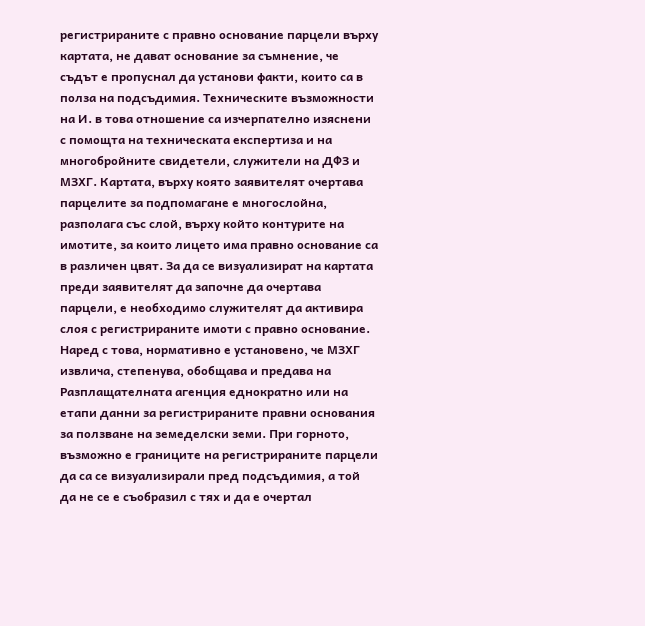регистрираните с правно основание парцели върху картата, не дават основание за съмнение, че съдът е пропуснал да установи факти, които са в полза на подсъдимия. Техническите възможности на И. в това отношение са изчерпателно изяснени с помощта на техническата експертиза и на многобройните свидетели, служители на ДФЗ и МЗХГ. Картата, върху която заявителят очертава парцелите за подпомагане е многослойна, разполага със слой, върху който контурите на имотите, за които лицето има правно основание са в различен цвят. За да се визуализират на картата преди заявителят да започне да очертава парцели, е необходимо служителят да активира слоя с регистрираните имоти с правно основание. Наред с това, нормативно е установено, че МЗХГ извлича, степенува, обобщава и предава на Разплащателната агенция еднократно или на етапи данни за регистрираните правни основания за ползване на земеделски земи. При горното, възможно е границите на регистрираните парцели да са се визуализирали пред подсъдимия, а той да не се е съобразил с тях и да е очертал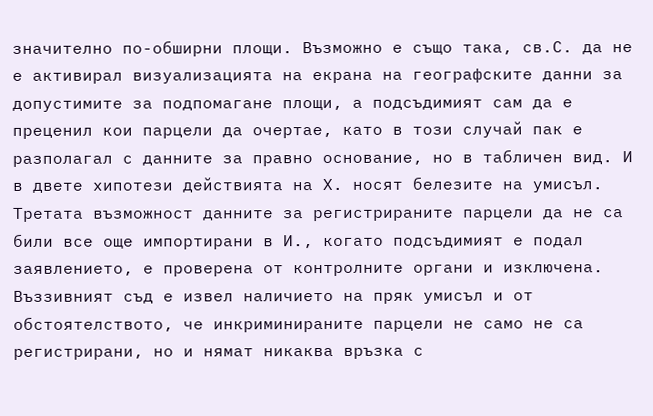значително по-обширни площи. Възможно е също така, св.С. да не е активирал визуализацията на екрана на географските данни за допустимите за подпомагане площи, а подсъдимият сам да е преценил кои парцели да очертае, като в този случай пак е разполагал с данните за правно основание, но в табличен вид. И в двете хипотези действията на Х. носят белезите на умисъл. Третата възможност данните за регистрираните парцели да не са били все още импортирани в И., когато подсъдимият е подал заявлението, е проверена от контролните органи и изключена. Въззивният съд е извел наличието на пряк умисъл и от обстоятелството, че инкриминираните парцели не само не са регистрирани, но и нямат никаква връзка с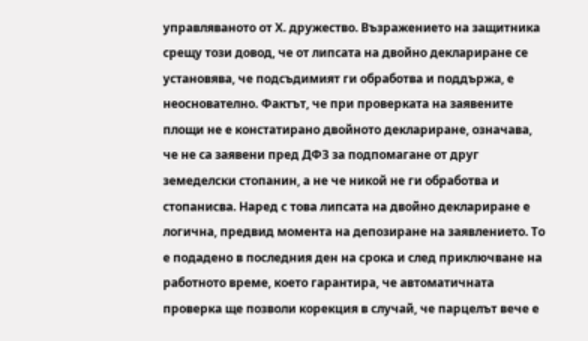управляваното от Х. дружество. Възражението на защитника срещу този довод, че от липсата на двойно деклариране се установява, че подсъдимият ги обработва и поддържа, е неоснователно. Фактът, че при проверката на заявените площи не е констатирано двойното деклариране, означава, че не са заявени пред ДФЗ за подпомагане от друг земеделски стопанин, а не че никой не ги обработва и стопанисва. Наред с това липсата на двойно деклариране е логична, предвид момента на депозиране на заявлението. То е подадено в последния ден на срока и след приключване на работното време, което гарантира, че автоматичната проверка ще позволи корекция в случай, че парцелът вече е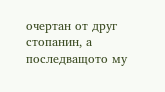очертан от друг стопанин, а последващото му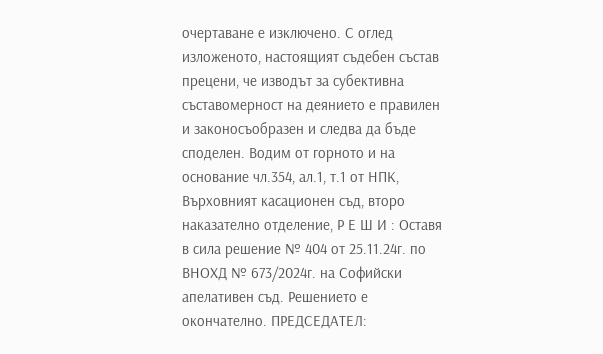очертаване е изключено. С оглед изложеното, настоящият съдебен състав прецени, че изводът за субективна съставомерност на деянието е правилен и законосъобразен и следва да бъде споделен. Водим от горното и на основание чл.354, ал.1, т.1 от НПК, Върховният касационен съд, второ наказателно отделение, Р Е Ш И : Оставя в сила решение № 404 от 25.11.24г. по ВНОХД № 673/2024г. на Софийски апелативен съд. Решението е окончателно. ПРЕДСЕДАТЕЛ: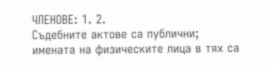ЧЛЕНОВЕ: 1. 2.
Съдебните актове са публични; имената на физическите лица в тях са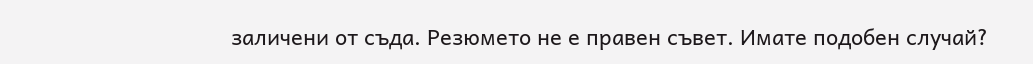заличени от съда. Резюмето не е правен съвет. Имате подобен случай?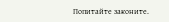Попитайте законите.